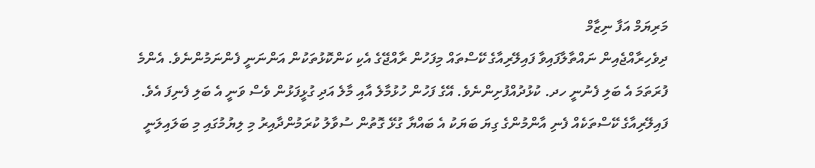މަރިޔަމް އަފާ ނިޒާމް
ދިވެހިރާއްޖެއިން ނައްތާލާފައިވާ ފައިލޭރިއާގެ ކޭސްތައް މިފަހުން ރާއްޖޭގެ އެކި ކަންކޮޅުތަކުން އަންނަނީ ފެންނަމުންނެވެ. އެންމެ ފުރަތަމަ އެ ބަލި ފެނުނީ ހދ. ކުޅުދުއްފުށިންނެވެ. އޭގެ ފަހުން ހުޅުމާލެ އާއި މާލެ އަދި ގުޅީފަޅުން ވެސް ވަނީ އެ ބަލި ފެނިފަ އެވެ.
ފައިލޭރިއާގެ ކޭސްތަކެއް ފެނި އާންމުންގެ ގިޔަ ބަޔަކު އެ ބައްޔާ ގުޅޭ ގޮތުން ސުވާލު ކުރަމުންދާއިރު މި ލިޔުމުގައި މި ބަލައިލަނީ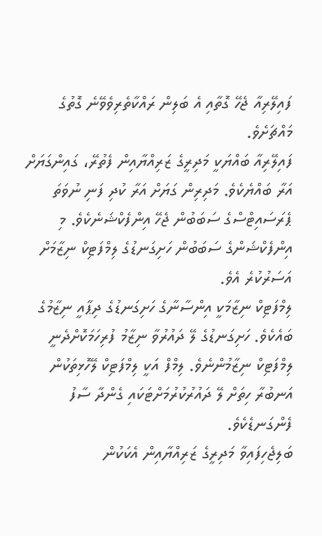ފައިލޭރިއާ ޖެހޭ ގޮތާއި އެ ބަލިން ރައްކާތެރިވެވޭނެ ގޮތުގެ މައްޗަށެވެ.
ފައިލޭރިއާ ބައްޔަކީ މަދިރީގެ ޒަރިއްޔާއިން ފެތުރޭ، ގައިންގަޔަށް އަރާ ބައްޔެކެވެ. މަދިރިން ގަޔަށް އަރާ ކުދި ފަނި ނުވަތަ ޕެރަސައިޓްސްގެ ސަބަބުން ޖެހޭ އިންފެކްޝަނެކެވެ. މި އިންފެކްޝަންގެ ސަބަބުން ހަށިގަނޑުގެ ލިމްފަޓިކް ނިޒާމަށް އަސަރުކުރެ އެވެ.
ލިމްފަޓިކް ނިޒާމަކީ އިންސާނާގެ ހަށިގަނޑުގެ ދިޕާއީ ނިޒާމުގެ ބައެކެވެ. ހަށިގަނޑުގެ ލޭ ދައުރުވާ ނިޒާމު ފުރިހަމަކޮށްދެނީ ލިމްފަޓިކް ނިޒާމުންނެވެ. ލިމްފް އަކީ ލިމްފަޓިކް ލޭހޮޅިތަކުން އަނބުރާ ހިތަށް ލޭ ދައުރުކުރުމަށްޓަކައި ގެންދާ ސާފު ފެންގަނޑެކެވެ.
ބަލިޖެހިފައިވާ މަދިރީގެ ޒަރިއްޔާއިން އެކަކުން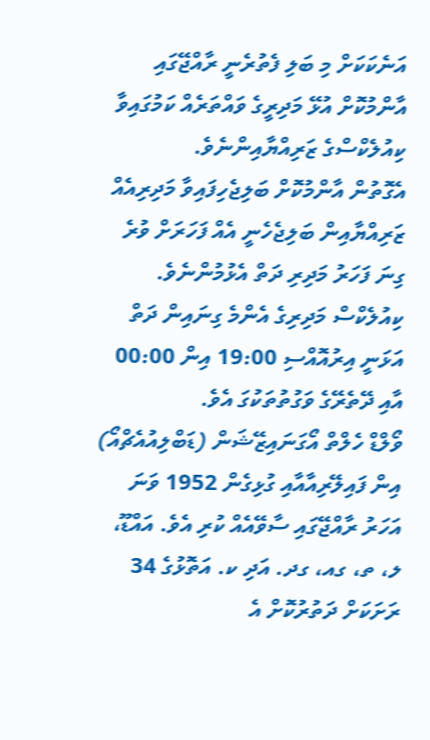އަނެކަކަށް މި ބަލި ފެތުރެނީ ރާއްޖޭގައި އާންމުކޮށް އުޅޭ މަދިރީގެ ވައްތަރެއް ކަމުގައިވާ ކިއުލެކްސްގެ ޒަރިއްޔާއިންނެވެ.
އެގޮތުން އާންމުކޮށް ބަލިޖެހިފައިވާ މަދިރިއެއް ޒަރިއްޔާއިން ބަލިޖެހެނީ އެއް ފަހަރަށް ވުރެ ގިނަ ފަހަރު މަދިރި ދަތް އެޅުމުންނެވެ. ކިއުލެކްސް މަދިރިގެ އެންމެ ގިނައިން ދަތް އަޅަނީ އިރުއޮއްސި 19:00 އިން 00:00 އާއި ދޭތެރޭގެ ވަގުތުތަކުގަ އެވެ.
ވޯލްޑް ހެލްތް އޯގަނައިޒޭޝަން (ޑަބްލިއުއެޗްއޯ) އިން ފައިލޭރިއާއާއި ގުޅިގެން 1952 ވަނަ އަހަރު ރާއްޖޭގައި ސާވޭއެއް ކުރި އެވެ. އައްޑޫ، ލ، ތ، ގއ، ގދ. އަދި ކ. އަތޮޅުގެ 34 ރަށަކަށް ދަތުރުކޮށް އެ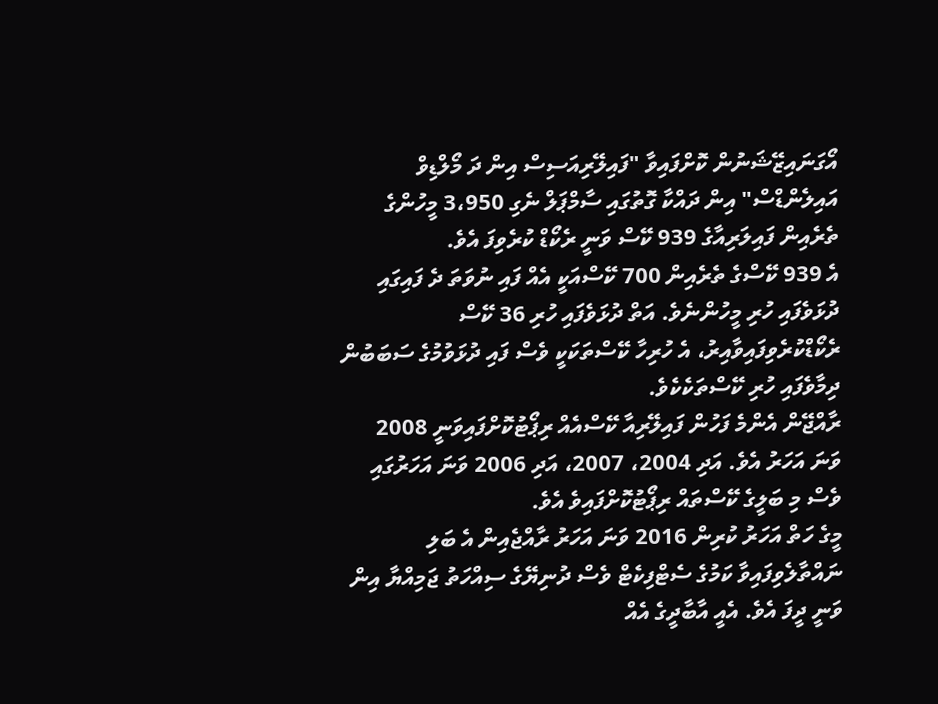އޯގަނައިޒޭޝަނުން ކޮށްފައިވާ "ފައިލޭރިއަސިސް އިން ދަ މޯލްޑިވް އައިލެންޑްސް" އިން ދައްކާ ގޮތުގައި ސާމްޕަލް ނެގި 3،950 މީހުންގެ ތެރެއިން ފައިލަރިއާގެ 939 ކޭސް ވަނީ ރެކޯޑް ކުރެވިފަ އެވެ.
އެ 939 ކޭސްގެ ތެރެއިން 700 ކޭސްއަކީ އެއް ފައި ނުވަތަ ދެ ފައިގައި ދުޅަވެފައި ހުރި މީހުންނެވެ. އަތް ދުޅަވެފައި ހުރި 36 ކޭސް ރެކޯޑްކުރެވިފައިވާއިރު، އެ ހުރިހާ ކޭސްތަކަކީ ވެސް ފައި ދުޅަވުމުގެ ސަބަބުން ދިމާވެފައި ހުރި ކޭސްތަކެކެވެ.
ރާއްޖޭން އެންމެ ފަހުން ފައިލޭރިއާ ކޭސްއެއް ރިޕޯޓުކޮށްފައިވަނީ 2008 ވަނަ އަހަރު އެވެ. އަދި 2004، 2007، އަދި 2006 ވަނަ އަހަރުގައި ވެސް މި ބަލީގެ ކޭސްތައް ރިޕޯޓުކޮށްފައިވެ އެވެ.
މީގެ ހަތް އަހަރު ކުރިން 2016 ވަނަ އަހަރު ރާއްޖެއިން އެ ބަލި ނައްތާލެވިފައިވާ ކަމުގެ ސެޓްފިކެޓް ވެސް ދުނިޔޭގެ ސިއްހަތު ޖަމިއްޔާ އިން ވަނީ ދީފަ އެވެ. އެއީ އާބާދީގެ އެއް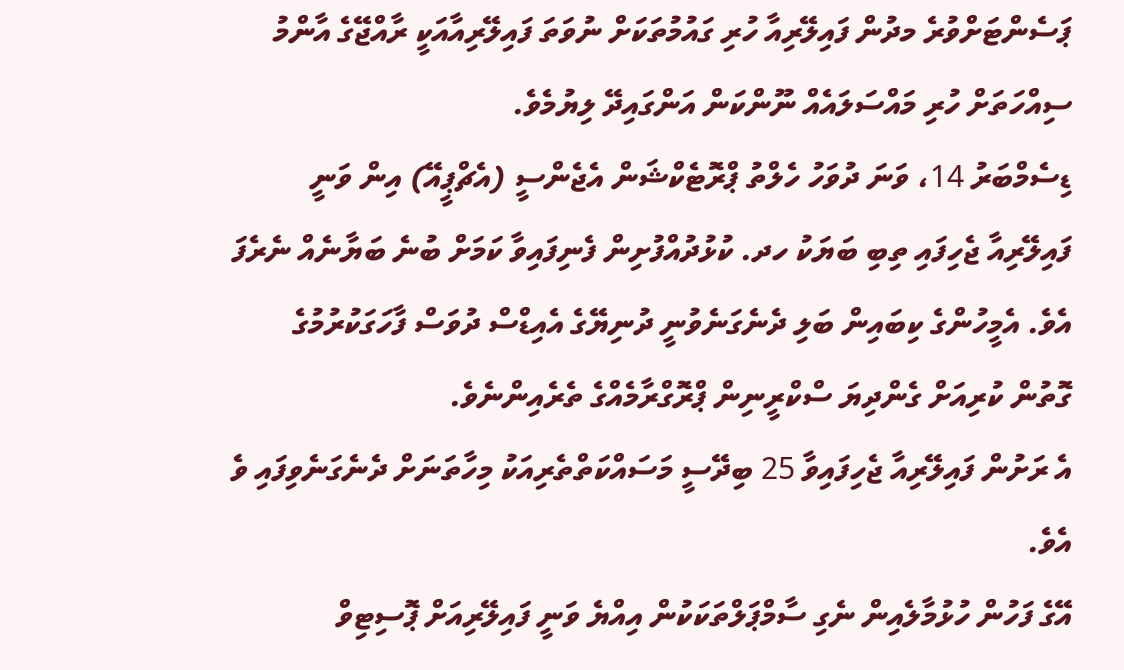ޕަސެންޓަށްވުރެ މދުން ފައިލޭރިއާ ހުރި ގައުމުތަކަށް ނުވަތަ ފައިލޭރިއާއަކީ ރާއްޖޭގެ އާންމު ސިއްހަތަށް ހުރި މައްސަލައެއް ނޫންކަން އަންގައިދޭ ލިޔުމެވެ.
ޑިސެމްބަރު 14، ވަނަ ދުވަހު ހެލްތު ޕްރޮޓެކްޝަން އެޖެންސީ (އެޗްޕީއޭ) އިން ވަނީ ފައިލޭރިއާ ޖެހިފައި ތިބި ބަޔަކު ހދ. ކުޅުދުއްފުށިން ފެނިފައިވާ ކަމަށް ބުނެ ބަޔާނެއް ނެރެފަ އެވެ. އެމީހުންގެ ކިބައިން ބަލި ދެނެގަނެވުނީ ދުނިޔޭގެ އެއިޑްސް ދުވަސް ފާހަގަކުރުމުގެ ގޮތުން ކުރިއަށް ގެންދިޔަ ސްކްރީނިން ޕްރޮގްރާމެއްގެ ތެރެއިންނެވެ.
އެ ރަށުން ފައިލޭރިއާ ޖެހިފައިވާ 25 ބިދޭސީ މަސައްކަތްތެރިއަކު މިހާތަނަށް ދެނެގަނެވިފައި ވެ އެވެ.
އޭގެ ފަހުން ހުޅުމާލެއިން ނެގި ސާމްޕަލްތަކަކުން އިއްޔެ ވަނީ ފައިލޭރިއަށް ޕޮސިޓިވް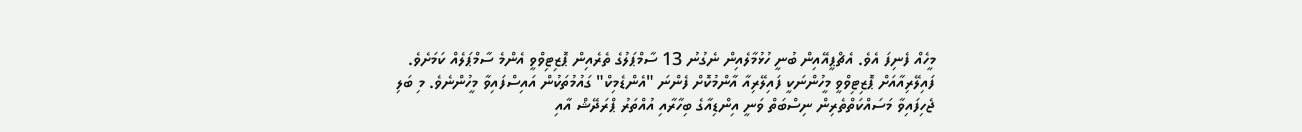މީހެއް ފެނިފަ އެވެ. އެޗްޕީއޭއިން ބުނީ ހުޅުމާލެއިން ނެގުނު 13 ސާމްޕަލުގެ ތެރެއިން ޕޮޒިޓިވްވީ އެންމެ ސާމްޕަލެއް ކަމަށެވެ.
ފައިލޭރިއާއަށް ޕޮޒިޓިވްވީ މީހުންނަކީ ފައިލޭރިއާ އާންމުކޮށް ފެންނަ "އެންޑެމިކް" ގައުމުތަކުން އައިސްފައިވާ މީހުންނެވެ. މި ބަލި ޖެހިފައިވާ މަސައްކަތްތެރިން ނިސްބަތް ވަނީ އިންޑިއާގެ ބިހާރާއި އުއްތަރު ޕްރަދޭޝް އާއި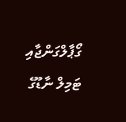ގޯޕާލްގަންޖާއި ޓަމިލް ނާޑޫގެ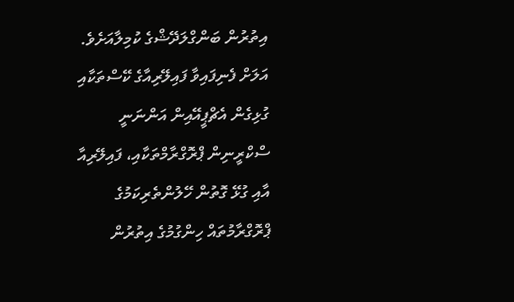އިތުރުން ބަންގްލަދޭޝްގެ ކުމިލާއަށެވެ.
އަލަށް ފެނިފައިވާ ފައިލޭރިއާގެ ކޭސްތަކާއި ގުޅިގެން އެޗްޕީއޭއިން އަންނަނީ ސްކްރީނިން ޕްރޮގްރާމްތަކާއި، ފައިލޭރިއާ އާއި ގުޅޭ ގޮތުން ހޭލުންތެރިކަމުގެ ޕްރޮގްރާމުތައް ހިންގުމުގެ އިތުރުން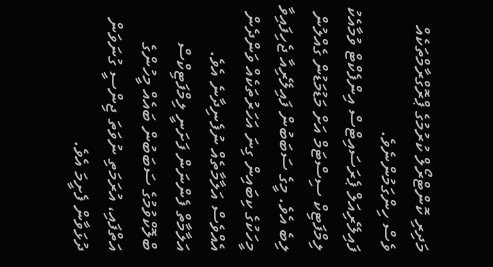މަދިރި ކޮންޓްރޯލް ކުރުމުގެ ޕްރޮގްރާމްތަކެއް ވެސް ހިންގަމުންނެވެ.
ފައިލޭރިއަލް ޕެރަސައިޓްސް އިންފެކްޓް ވުމާއެކު ލިމްފަޓިކް ސިސްޓަމް އަށް މަޑުމަޑުން ގެއްލުން ލިބެ އެވެ. މީގެ ސަބަބުން ފައިލޭރިއާ ޖެހިފައިވާ މީހަކުގެ ކިބައިން ގިނަ އަހަރުތަކެއް ވަންދެން އެއްވެސް އަލާމާތެއް ނުފެނިދާނެ އެވެ.
އަލާމާތް ފެންނަން ފަށަނީ ލިމްފަޓިކްސް ބްލޮކްވުމުގެ ސަބަބުން ބައެއް މީހުންގެ އަތްފައި، އުރަމަތި ނުވަތަ ޖިންސީ ގުނަވަން ދުޅަވާން ފެށީމަ އެވެ.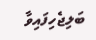ބަލިޖެހިފައިވާ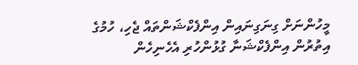މީހުންނަށް ގިނަގިނައިން އިންފެކްޝަންތައް ޖެހި، ހުމުގެ އިތުރުން އިންފެކްޝަނާ ގުޅުންހުރި އެހެނިހެން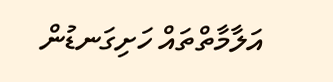އަލާމާތްތައް ހަށިގަނޑުން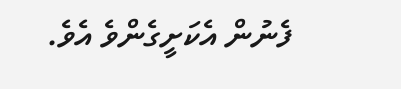ފެނުން އެކަށީގެންވެ އެވެ.